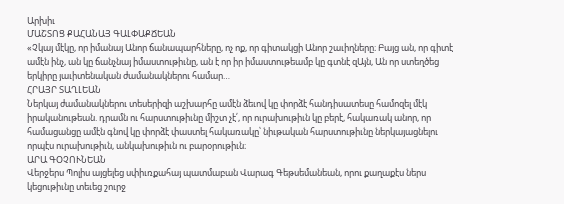Արխիւ
ՄԱՇՏՈՑ ՔԱՀԱՆԱՅ ԳԱԼՓԱՔՃԵԱՆ
«Չկայ մէկը, որ իմանայ Անոր ճանապարհները, ոչ ոք, որ գիտակցի Անոր շաւիղները։ Բայց ան, որ գիտէ ամէն ինչ, ան կը ճանչնայ իմաստութիւնը, ան է որ իր իմաստութեամբ կը գտնէ զԱյն, Ան որ ստեղծեց երկիրը յաւիտենական ժամանակներու համար…
ՀՐԱՅՐ ՏԱՂԼԵԱՆ
Ներկայ ժամանակներու տեսերիզի աշխարհը ամէն ձեւով կը փորձէ հանդիսատեսը համոզել մէկ իրականութեան. դրամն ու հարստութիւնը միշտ չէ՛, որ ուրախութիւն կը բերէ, հակառակ անոր, որ համացանցը ամէն գնով կը փորձէ փաստել հակառակը՝ նիւթական հարստութիւնը ներկայացնելու որպէս ուրախութիւն, անկախութիւն ու բարօրութիւն։
ԱՐԱ ԳՕՉՈՒՆԵԱՆ
Վերջերս Պոլիս այցելեց սփիւռքահայ պատմաբան Վարագ Գեթսեմանեան, որու քաղաքէս ներս կեցութիւնը տեւեց շուրջ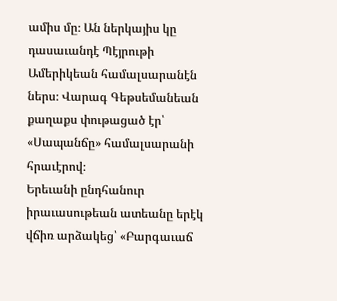ամիս մը։ Ան ներկայիս կը դասաւանդէ Պէյրութի Ամերիկեան համալսարանէն ներս։ Վարագ Գեթսեմանեան քաղաքս փութացած էր՝ «Սապանճը» համալսարանի հրաւէրով։
Երեւանի ընդհանուր իրաւասութեան ատեանը երէկ վճիռ արձակեց՝ «Բարգաւաճ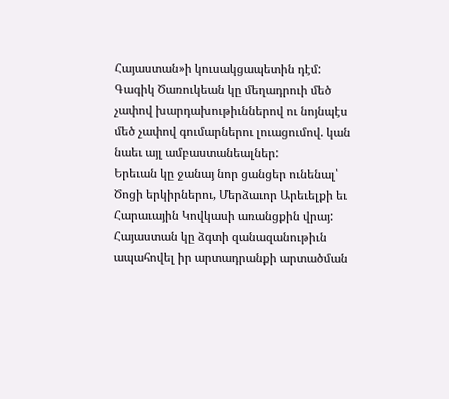Հայաստան»ի կուսակցապետին դէմ:
Գագիկ Ծառուկեան կը մեղադրուի մեծ չափով խարդախութիւններով ու նոյնպէս մեծ չափով գումարներու լուացումով. կան նաեւ այլ ամբաստանեալներ:
Երեւան կը ջանայ նոր ցանցեր ունենալ՝ Ծոցի երկիրներու, Մերձաւոր Արեւելքի եւ Հարաւային Կովկասի առանցքին վրայ:
Հայաստան կը ձգտի զանազանութիւն ապահովել իր արտադրանքի արտածման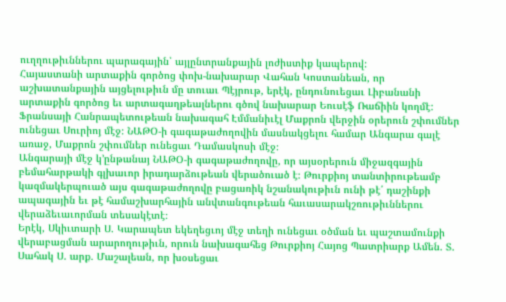ուղղութիւններու պարագային՝ այլընտրանքային լոժիստիք կապերով:
Հայաստանի արտաքին գործոց փոխ-նախարար Վահան Կոստանեան, որ աշխատանքային այցելութիւն մը տուաւ Պէյրութ, երէկ, ընդունուեցաւ Լիբանանի արտաքին գործոց եւ արտագաղթեալներու գծով նախարար Եուսէֆ Ռաճիին կողմէ:
Ֆրանսայի Հանրապետութեան նախագահ Էմմանիւէլ Մաքրոն վերջին օրերուն շփումներ ունեցաւ Սուրիոյ մէջ։ ՆԱԹՕ-ի գագաթաժողովին մասնակցելու համար Անգարա գալէ առաջ, Մաքրոն շփումներ ունեցաւ Դամասկոսի մէջ։
Անգարայի մէջ կ՚ընթանայ ՆԱԹՕ-ի գագաթաժողովը, որ այսօրերուն միջազգային բեմահարթակի գլխաւոր իրադարձութեան վերածուած է։ Թուրքիոյ տանտիրութեամբ կազմակերպուած այս գագաթաժողովը բացառիկ նշանակութիւն ունի թէ՛ դաշինքի ապագային եւ թէ համաշխարհային անվտանգութեան հաւասարակշռութիւններու վերաձեւաւորման տեսակէտէ։
Երէկ, Սկիւտարի Ս. Կարապետ եկեղեցւոյ մէջ տեղի ունեցաւ օծման եւ պաշտամունքի վերաբացման արարողութիւն, որուն նախագահեց Թուրքիոյ Հայոց Պատրիարք Ամեն. Տ. Սահակ Ս. արք. Մաշալեան, որ խօսեցաւ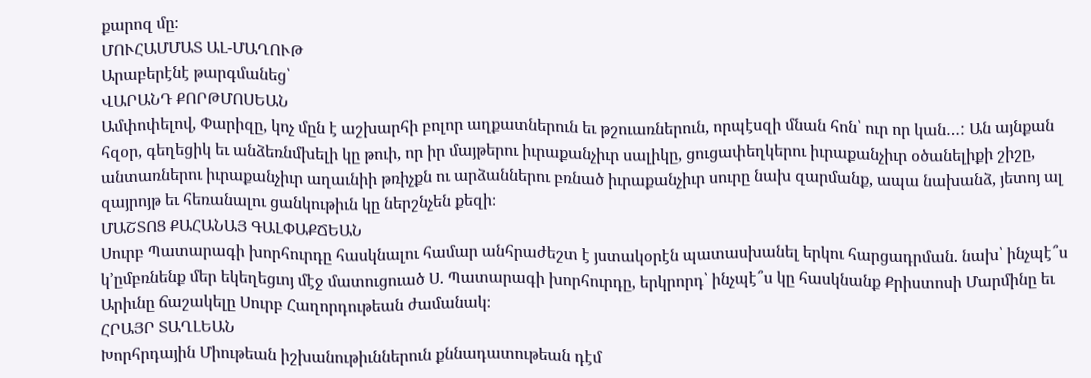քարոզ մը։
ՄՈՒՀԱՄՄԱՏ ԱԼ-ՄԱՂՈՒԹ
Արաբերէնէ թարգմանեց՝
ՎԱՐԱՆԴ ՔՈՐԹՄՈՍԵԱՆ
Ամփոփելով, Փարիզը, կոչ մըն է աշխարհի բոլոր աղքատներուն եւ թշուառներուն, որպէսզի մնան հոն՝ ուր որ կան…: Ան այնքան հզօր, գեղեցիկ եւ անձեռնմխելի կը թուի, որ իր մայթերու իւրաքանչիւր սալիկը, ցուցափեղկերու իւրաքանչիւր օծանելիքի շիշը, անտառներու իւրաքանչիւր աղաւնիի թռիչքն ու արձաններու բռնած իւրաքանչիւր սուրը նախ զարմանք, ապա նախանձ, յետոյ ալ զայրոյթ եւ հեռանալու ցանկութիւն կը ներշնչեն քեզի։
ՄԱՇՏՈՑ ՔԱՀԱՆԱՅ ԳԱԼՓԱՔՃԵԱՆ
Սուրբ Պատարագի խորհուրդը հասկնալու համար անհրաժեշտ է յստակօրէն պատասխանել երկու հարցադրման. նախ՝ ինչպէ՞ս կ՚ըմբռնենք մեր եկեղեցւոյ մէջ մատուցուած Ս. Պատարագի խորհուրդը, երկրորդ՝ ինչպէ՞ս կը հասկնանք Քրիստոսի Մարմինը եւ Արիւնը ճաշակելը Սուրբ Հաղորդութեան ժամանակ։
ՀՐԱՅՐ ՏԱՂԼԵԱՆ
Խորհրդային Միութեան իշխանութիւններուն քննադատութեան դէմ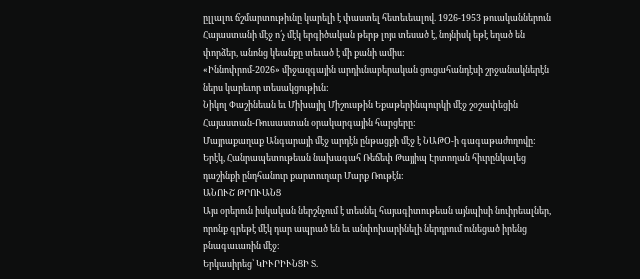ըլլալու ճշմարտութիւնը կարելի է փաստել հետեւեալով. 1926-1953 թուականներուն Հայաստանի մէջ ո՛չ մէկ երգիծական թերթ լոյս տեսած է, նոյնիսկ եթէ եղած են փորձեր, անոնց կեանքը տեւած է մի քանի ամիս:
«Իննոփրոմ-2026» միջազգային արդիւնաբերական ցուցահանդէսի շրջանակներէն ներս կարեւոր տեսակցութիւն:
Նիկոլ Փաշինեան եւ Միխայիլ Միշուսթին Եքաթերինպուրկի մէջ շօշափեցին Հայաստան-Ռուսաստան օրակարգային հարցերը:
Մայրաքաղաք Անգարայի մէջ արդէն ընթացքի մէջ է ՆԱԹՕ-ի գագաթաժողովը: Երէկ, Հանրապետութեան նախագահ Ռեճեփ Թայյիպ Էրտողան հիւրընկալեց դաշինքի ընդհանուր քարտուղար Մարք Ռութէն:
ԱՆՈՒՇ ԹՐՈՒԱՆՑ
Այս օրերուն իսկական ներշնչում է տեսնել հայագիտութեան այնպիսի նուիրեալներ, որոնք գրեթէ մէկ դար ապրած են եւ անփոխարինելի ներդրում ունեցած իրենց բնագաւառին մէջ։
Երկասիրեց՝ ԿԻՒՐԻՒՆՑԻ Տ.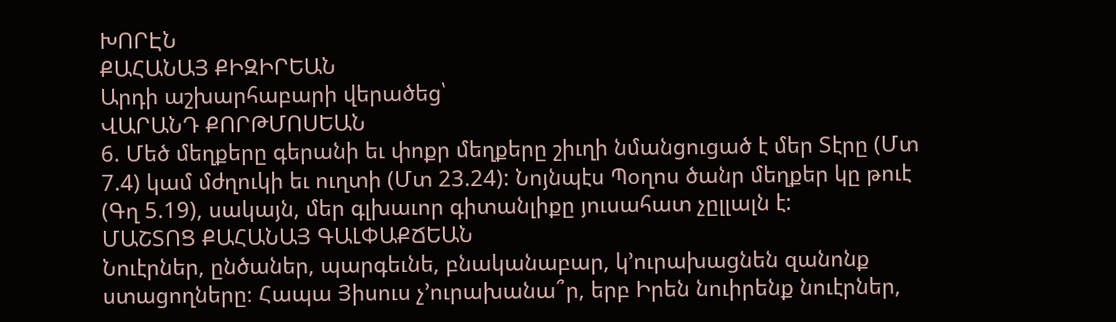ԽՈՐԷՆ
ՔԱՀԱՆԱՅ ՔԻԶԻՐԵԱՆ
Արդի աշխարհաբարի վերածեց՝
ՎԱՐԱՆԴ ՔՈՐԹՄՈՍԵԱՆ
6. Մեծ մեղքերը գերանի եւ փոքր մեղքերը շիւղի նմանցուցած է մեր Տէրը (Մտ 7.4) կամ մժղուկի եւ ուղտի (Մտ 23.24): Նոյնպէս Պօղոս ծանր մեղքեր կը թուէ (Գղ 5.19), սակայն, մեր գլխաւոր գիտանլիքը յուսահատ չըլլալն է:
ՄԱՇՏՈՑ ՔԱՀԱՆԱՅ ԳԱԼՓԱՔՃԵԱՆ
Նուէրներ, ընծաներ, պարգեւնե, բնականաբար, կ՚ուրախացնեն զանոնք ստացողները։ Հապա Յիսուս չ՚ուրախանա՞ր, երբ Իրեն նուիրենք նուէրներ,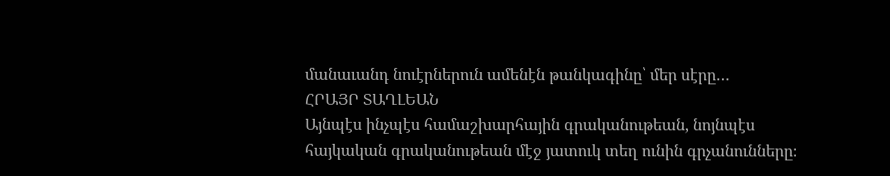մանաւանդ նուէրներուն ամենէն թանկագինը՝ մեր սէրը…
ՀՐԱՅՐ ՏԱՂԼԵԱՆ
Այնպէս ինչպէս համաշխարհային գրականութեան, նոյնպէս հայկական գրականութեան մէջ յատուկ տեղ ունին գրչանունները։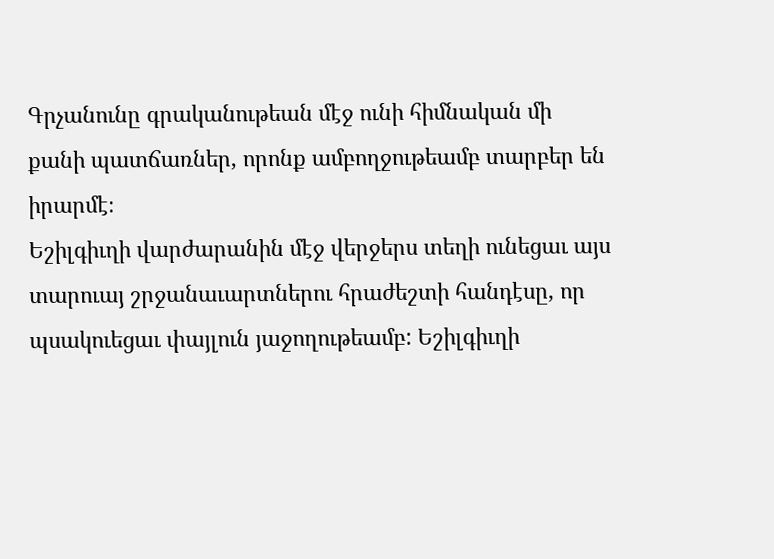Գրչանունը գրականութեան մէջ ունի հիմնական մի քանի պատճառներ, որոնք ամբողջութեամբ տարբեր են իրարմէ։
Եշիլգիւղի վարժարանին մէջ վերջերս տեղի ունեցաւ այս տարուայ շրջանաւարտներու հրաժեշտի հանդէսը, որ պսակուեցաւ փայլուն յաջողութեամբ: Եշիլգիւղի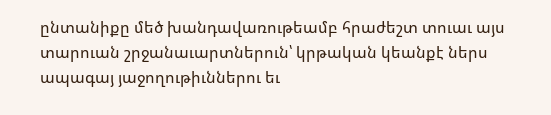ընտանիքը մեծ խանդավառութեամբ հրաժեշտ տուաւ այս տարուան շրջանաւարտներուն՝ կրթական կեանքէ ներս ապագայ յաջողութիւններու եւ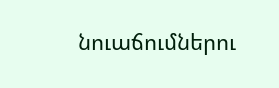նուաճումներու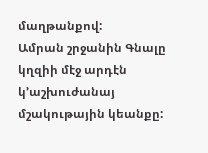մաղթանքով:
Ամրան շրջանին Գնալը կղզիի մէջ արդէն կ՚աշխուժանայ մշակութային կեանքը: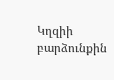Կղզիի բարձունքին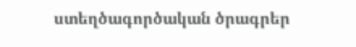ստեղծագործական ծրագրեր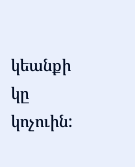կեանքի կը կոչուին: